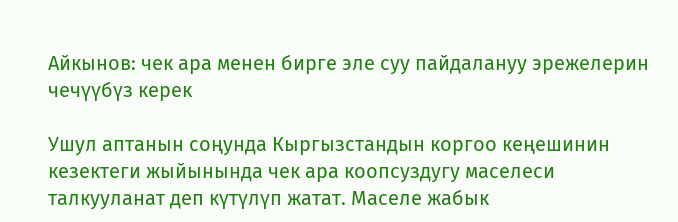Айкынов: чек ара менен бирге эле суу пайдалануу эрежелерин чечүүбүз керек

Ушул аптанын соңунда Кыргызстандын коргоо кеңешинин кезектеги жыйынында чек ара коопсуздугу маселеси талкууланат деп күтүлүп жатат. Маселе жабык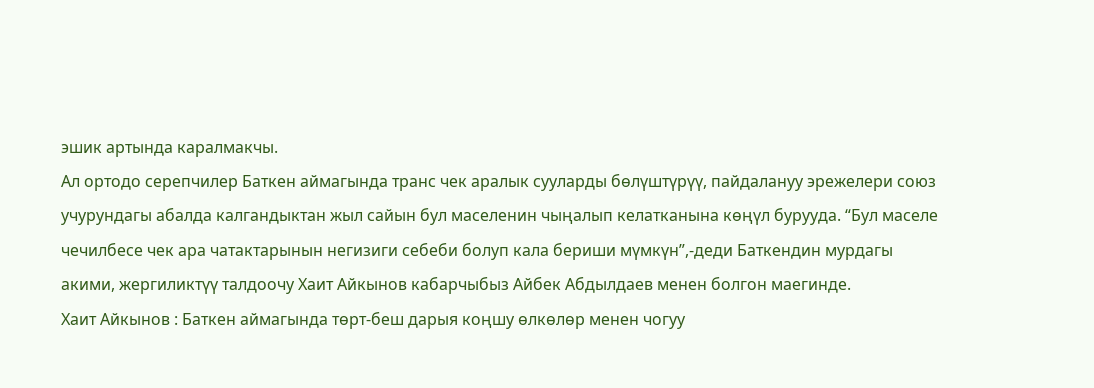эшик артында каралмакчы.
Ал ортодо серепчилер Баткен аймагында транс чек аралык сууларды бөлүштүрүү, пайдалануу эрежелери союз учурундагы абалда калгандыктан жыл сайын бул маселенин чыңалып келатканына көңүл бурууда. “Бул маселе чечилбесе чек ара чатактарынын негизиги себеби болуп кала бериши мүмкүн”,-деди Баткендин мурдагы акими, жергиликтүү талдоочу Хаит Айкынов кабарчыбыз Айбек Абдылдаев менен болгон маегинде.
Хаит Айкынов : Баткен аймагында төрт-беш дарыя коңшу өлкөлөр менен чогуу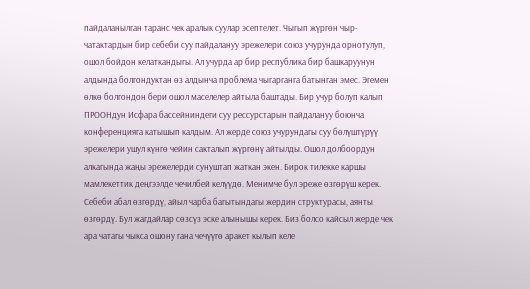пайдаланылган таранс чек аралык суулар эсептелет. Чыгып жүргөн чыр-чатактардын бир себеби суу пайдалануу эрежелери союз учурунда орнотулуп, ошол бойдон келаткандыгы. Ал учурда ар бир республика бир башкаруунун алдында болгондуктан өз алдынча проблема чыгарганга батынган эмес. Эгемен өлкө болгондон бери ошол маселелер айтыла баштады. Бир учур болуп калып ПРООНдун Исфара бассейниндеги суу рессурстарын пайдалануу боюнча конференцияга катышып калдым. Ал жерде союз учурундагы суу бөлүштүрүү эрежелери ушул күнгө чейин сакталып жүргөнү айтылды. Ошол долбоордун алкагында жаңы эрежелерди сунуштап жаткан экен. Бирок тилекке каршы мамлекеттик деңгээлде чечилбей келүүдө. Менимче бул эреже өзгөрүш керек. Себеби абал өзгөрдү, айыл чарба багытындагы жердин структурасы, аянты өзгөрдү. Бул жагдайлар сөзсүз эске алынышы керек. Биз болсо кайсыл жерде чек ара чатагы чыкса ошону гана чечүүгө аракет кылып келе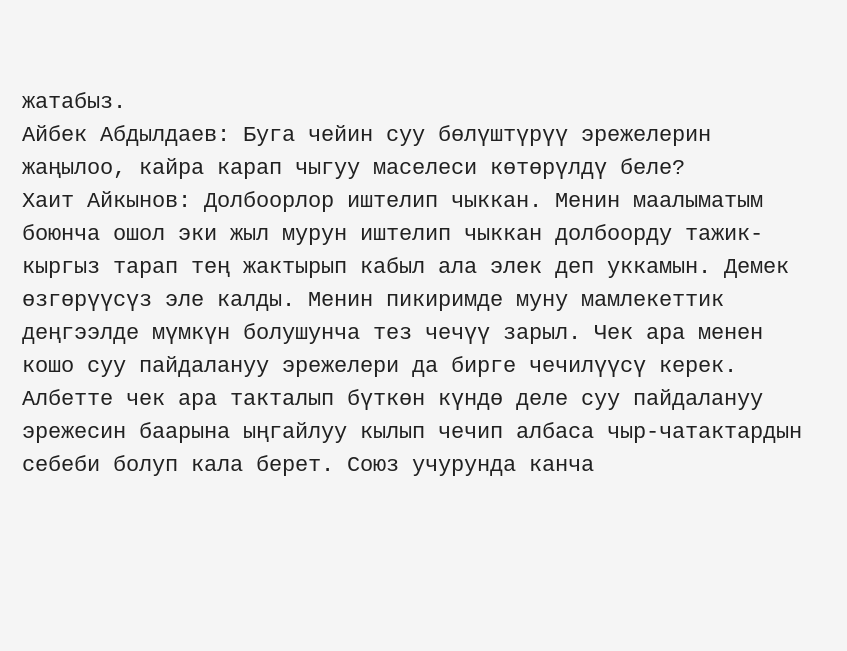жатабыз.
Айбек Абдылдаев: Буга чейин суу бөлүштүрүү эрежелерин жаңылоо, кайра карап чыгуу маселеси көтөрүлдү беле?
Хаит Айкынов: Долбоорлор иштелип чыккан. Менин маалыматым боюнча ошол эки жыл мурун иштелип чыккан долбоорду тажик-кыргыз тарап тең жактырып кабыл ала элек деп уккамын. Демек өзгөрүүсүз эле калды. Менин пикиримде муну мамлекеттик деңгээлде мүмкүн болушунча тез чечүү зарыл. Чек ара менен кошо суу пайдалануу эрежелери да бирге чечилүүсү керек. Албетте чек ара такталып бүткөн күндө деле суу пайдалануу эрежесин баарына ыңгайлуу кылып чечип албаса чыр-чатактардын себеби болуп кала берет. Союз учурунда канча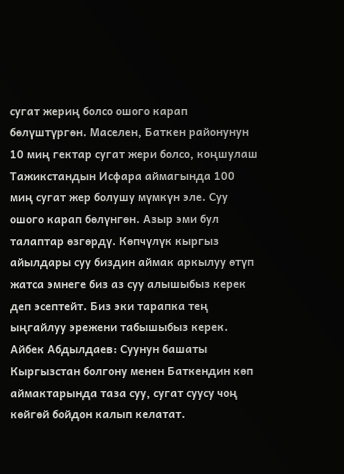сугат жериң болсо ошого карап бөлүштүргөн. Маселен, Баткен районунун 10 миң гектар сугат жери болсо, коңшулаш Тажикстандын Исфара аймагында 100 миң сугат жер болушу мүмкүн эле. Суу ошого карап бөлүнгөн. Азыр эми бул талаптар өзгөрдү. Көпчүлүк кыргыз айылдары суу биздин аймак аркылуу өтүп жатса эмнеге биз аз суу алышыбыз керек деп эсептейт. Биз эки тарапка тең ыңгайлуу эрежени табышыбыз керек.
Айбек Абдылдаев: Суунун башаты Кыргызстан болгону менен Баткендин көп аймактарында таза суу, сугат суусу чоң көйгөй бойдон калып келатат.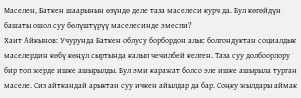Маселен, Баткен шаарынын өзүндө деле таза маселеси курч да. Бул көгөйдүн башаты ошол суу бөлүштүрүү маселесинде эмеспи?
Хаит Айкынов: Учурунда Баткен облусу борбордон алыс болгондуктан социалдык маселердин көбү көңүл сыртында калып чечилбей келген. Таза суу долбоорлору бир топ жерде ишке ашырылды. Бул эми каражат болсо эле ишке ашырыла турган маселе. Сиз айткандай арыктан суу ичкен айылдар да бар. Соңку жылдары аймак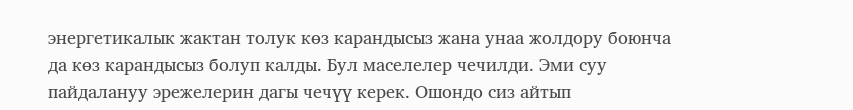энергетикалык жактан толук көз карандысыз жана унаа жолдору боюнча да көз карандысыз болуп калды. Бул маселелер чечилди. Эми суу пайдалануу эрежелерин дагы чечүү керек. Ошондо сиз айтып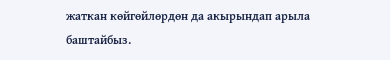жаткан көйгөйлөрдөн да акырындап арыла баштайбыз.